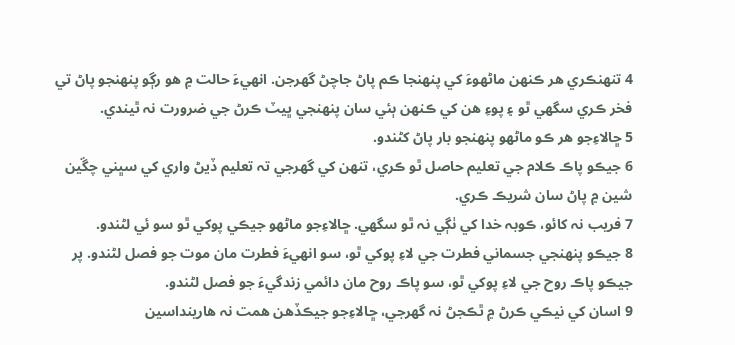4 تنھنڪري ھر ڪنھن ماڻھوءَ کي پنھنجا ڪم پاڻ جاچڻ گھرجن. انھيءَ حالت ۾ ھو رڳو پنھنجو پاڻ تي فخر ڪري سگھي ٿو ۽ پوءِ ھن کي ڪنھن ٻئي سان پنھنجي ڀيٽ ڪرڻ جي ضرورت نہ ٿيندي.
5 ڇالاءِجو ھر ڪو ماڻھو پنھنجو بار پاڻ کڻندو.
6 جيڪو پاڪ ڪلام جي تعليم حاصل ٿو ڪري، تنھن کي گھرجي تہ تعليم ڏيڻ واري کي سڀني چڱين شين ۾ پاڻ سان شريڪ ڪري.
7 فريب نہ کائو، ڪوبہ خدا کي ٺڳي نہ ٿو سگھي. ڇالاءِجو ماڻھو جيڪي پوکي ٿو سو ئي لڻندو.
8 جيڪو پنھنجي جسماني فطرت جي لاءِ پوکي ٿو، سو انھيءَ فطرت مان موت جو فصل لڻندو. پر جيڪو پاڪ روح جي لاءِ پوکي ٿو، سو پاڪ روح مان دائمي زندگيءَ جو فصل لڻندو.
9 اسان کي نيڪي ڪرڻ ۾ ٿڪجڻ نہ گھرجي، ڇالاءِجو جيڪڏھن ھمت نہ ھارينداسين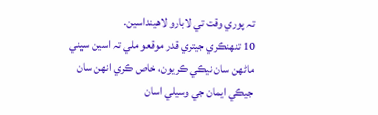تہ پوري وقت تي لابارو لاھينداسين.
10 تنھنڪري جيتري قدر موقعو ملي تہ اسين سڀني ماڻھن سان نيڪي ڪريون، خاص ڪري انھن سان جيڪي ايمان جي وسيلي اسان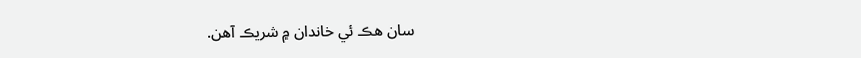سان ھڪ ئي خاندان ۾ شريڪ آھن.